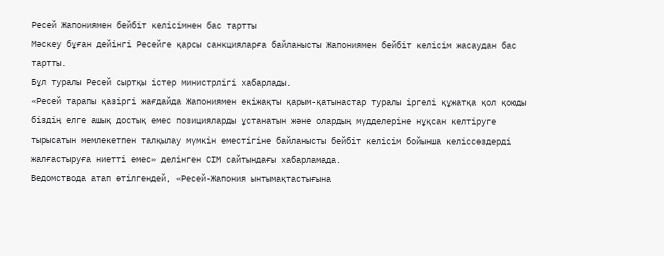Ресей Жапониямен бейбіт келісімнен бас тартты
Мәскеу бұған дейінгі Ресейге қарсы санкцияларға байланысты Жапониямен бейбіт келісім жасаудан бас тартты.
Бұл туралы Ресей сыртқы істер министрлігі хабарлады.
«Ресей тарапы қазіргі жағдайда Жапониямен екіжақты қарым-қатынастар туралы іргелі құжатқа қол қоюды біздің елге ашық достық емес позицияларды ұстанатын және олардың мүдделеріне нұқсан келтіруге тырысатын мемлекетпен талқылау мүмкін еместігіне байланысты бейбіт келісім бойынша келіссөздерді жалғастыруға ниетті емес» делінген СІМ сайтындағы хабарламада.
Ведомствода атап өтілгендей, «Ресей-Жапония ынтымақтастығына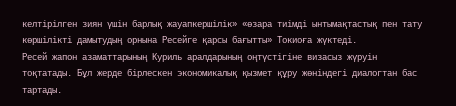келтірілген зиян үшін барлық жауапкершілік» «өзара тиімді ынтымақтастық пен тату көршілікті дамытудың орнына Ресейге қарсы бағытты» Токиоға жүктеді.
Ресей жапон азаматтарының Куриль аралдарының оңтүстігіне визасыз жүруін тоқтатады. Бұл жерде бірлескен экономикалық қызмет құру жөніндегі диалогтан бас тартады.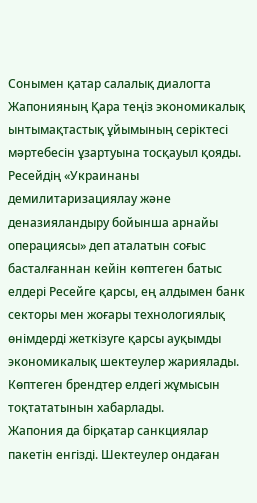Сонымен қатар салалық диалогта Жапонияның Қара теңіз экономикалық ынтымақтастық ұйымының серіктесі мәртебесін ұзартуына тосқауыл қояды.
Ресейдің «Украинаны демилитаризациялау және деназияландыру бойынша арнайы операциясы» деп аталатын соғыс басталғаннан кейін көптеген батыс елдері Ресейге қарсы, ең алдымен банк секторы мен жоғары технологиялық өнімдерді жеткізуге қарсы ауқымды экономикалық шектеулер жариялады. Көптеген брендтер елдегі жұмысын тоқтататынын хабарлады.
Жапония да бірқатар санкциялар пакетін енгізді. Шектеулер ондаған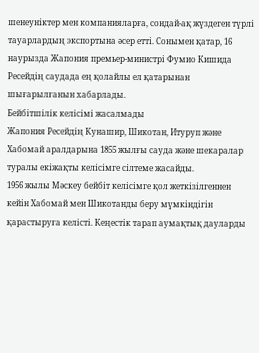шенеуніктер мен компанияларға, сондай-ақ жүздеген түрлі тауарлардың экспортына әсер етті. Сонымен қатар, 16 наурызда Жапония премьер-министрі Фумио Кишида Ресейдің саудада ең қолайлы ел қатарынан шығарылғанын хабарлады.
Бейбітшілік келісімі жасалмады
Жапония Ресейдің Кунашир, Шикотан, Итуруп және Хабомай аралдарына 1855 жылғы сауда және шекаралар туралы екіжақты келісімге сілтеме жасайды.
1956 жылы Мәскеу бейбіт келісімге қол жеткізілгеннен кейін Хабомай мен Шикотанды беру мүмкіндігін қарастыруға келісті. Кеңестік тарап аумақтық дауларды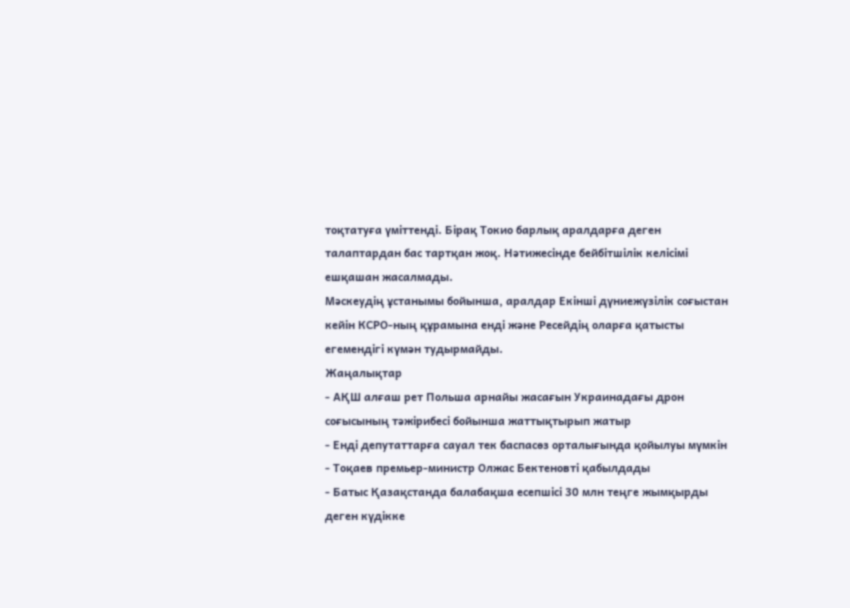тоқтатуға үміттенді. Бірақ Токио барлық аралдарға деген талаптардан бас тартқан жоқ. Нәтижесінде бейбітшілік келісімі ешқашан жасалмады.
Мәскеудің ұстанымы бойынша, аралдар Екінші дүниежүзілік соғыстан кейін КСРО-ның құрамына енді және Ресейдің оларға қатысты егемендігі күмән тудырмайды.
Жаңалықтар
- АҚШ алғаш рет Польша арнайы жасағын Украинадағы дрон соғысының тәжірибесі бойынша жаттықтырып жатыр
- Енді депутаттарға сауал тек баспасөз орталығында қойылуы мүмкін
- Тоқаев премьер-министр Олжас Бектеновті қабылдады
- Батыс Қазақстанда балабақша есепшісі 30 млн теңге жымқырды деген күдікке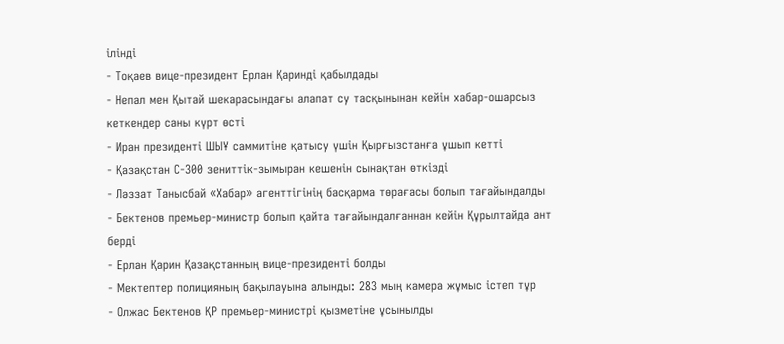ілінді
- Тоқаев вице-президент Ерлан Қаринді қабылдады
- Непал мен Қытай шекарасындағы алапат су тасқынынан кейін хабар-ошарсыз кеткендер саны күрт өсті
- Иран президенті ШЫҰ саммитіне қатысу үшін Қырғызстанға ұшып кетті
- Қазақстан С-300 зениттік-зымыран кешенін сынақтан өткізді
- Ләззат Танысбай «Хабар» агенттігінің басқарма төрағасы болып тағайындалды
- Бектенов премьер-министр болып қайта тағайындалғаннан кейін Құрылтайда ант берді
- Ерлан Қарин Қазақстанның вице-президенті болды
- Мектептер полицияның бақылауына алынды: 283 мың камера жұмыс істеп тұр
- Олжас Бектенов ҚР премьер-министрі қызметіне ұсынылды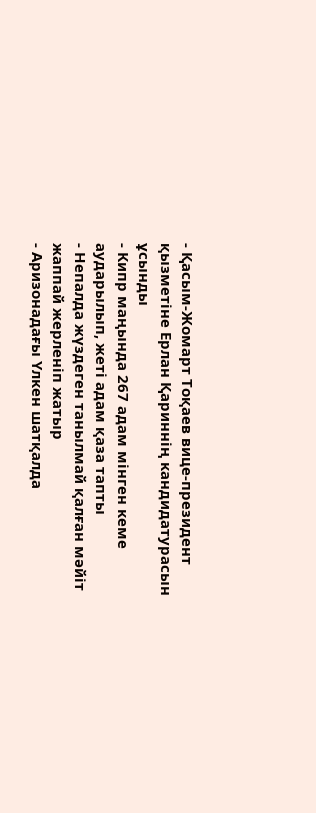- Қасым-Жомарт Тоқаев вице-президент қызметіне Ерлан Қариннің кандидатурасын ұсынды
- Кипр маңында 267 адам мінген кеме аударылып, жеті адам қаза тапты
- Непалда жүздеген танылмай қалған мәйіт жаппай жерленіп жатыр
- Аризонадағы Үлкен шатқалда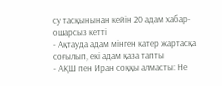су тасқынынан кейін 20 адам хабар-ошарсыз кетті
- Ақтауда адам мінген катер жартасқа соғылып, екі адам қаза тапты
- АҚШ пен Иран соққы алмасты: Не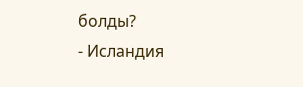болды?
- Исландия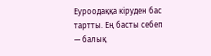Еуроодаққа кіруден бас тартты. Ең басты себеп — балық